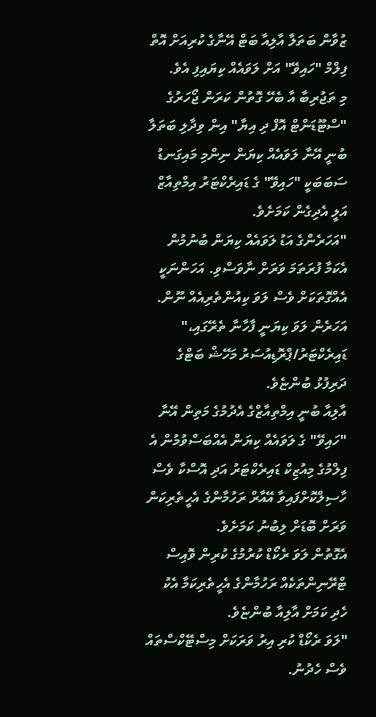ޒުވާން ބަތަލާ އާލިއާ ބަޓް އޭނާގެ ކުރިއަށް އޮތް ފިލްމް "ހައިވޭ" އަށް ލަވައެއް ކިޔައިފި އެވެ.
މި ތަޖުރިބާ އާ ބެހޭ ގޮތުން ކަރަން ޖޯހަރުގެ "ސްޓޫޑަންޓް އޮފް ދި އިޔާ" އިން ވިދާލި ބަތަލާ ބުނީ އޭނާ ލަވައެއް ކިޔަން ނިންމި މައިގަނޑު ސަބަބަކީ "ހައިވޭ" ގެ ޑައިރެކްޓަރު އިމްތިއާޒް އަލީ އެދިގެން ކަމަށެވެ.
"އަހަރެންގެ އަޑު ލަވައެއް ކިޔަން ބުނުމުން އެކަމާ ފުރަތަމަ ވަރަށް ނާވަސްވި. އަހަންނަކީ އެއްގޮތަކަށް ވެސް ލަވަ ކިއުންތެރިއެއް ނޫން. އަހަރެން ލަވަ ކިޔަނީ ފާހާނާ ތެރޭގައި،" ޑައިރެކްޓަރު/ޕްރޮޑިއުސަރު މަހޭޝް ބަޓްގެ ދަރިފުޅު ބުންޏެވެ.
އާލިއާ ބުނީ އިމްތިއާޒްގެ އެދުމުގެ މަތިން އޭނާ "ހައިވޭ" ގެ ލަވައެއް ކިޔަން އެއްބަސްވުމުން އެ ފިލްމުގެ މިއުޒިކް ޑައިރެކްޓަރު އަދި އޮސްކާ ވެސް ހާސިލްކޮށްފައިވާ އޭއާރް ރަހުމާންގެ އެހީތެރިކަން ވަރަށް ބޮޑަށް ލިބުނު ކަމަށެވެ.
އެގޮތުން ލަވަ ރެކޯޑް ކުރުމުގެ ކުރިން ވޮއިސް ޓްރޭނިންތަކެއް ރަހުމާންގެ އެހީތެރިކަމާ އެކު ހެދި ކަމަށް އާލިއާ ބުންޏެވެ.
"ލަވަ ރެކޯޑް ކުރި އިރު ވަރަކަށް މިސްޓޭކްސްތައް ވެސް ހެދުނު.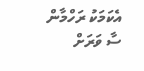އެކަމަކު ރަހްމާން ސާ ވަރަށް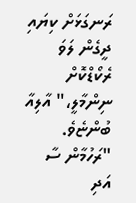ރަނގަޅަށް ކިޔައި ދީގެން ލަވަ ރެކޯޑްކޮށް ނިންމާލީ،" އާލިއާ ބުންޏެވެ. "ރަހުމާން ސާ އަދި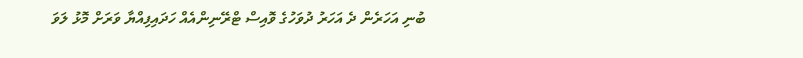ބުނި އަހަރެން ދެ އަހަރު ދުވަހުގެ ވޮއިސް ޓްރޭނިންއެއް ހަދައިފިއްޔާ ވަރަށް މޮޅު ލަވަ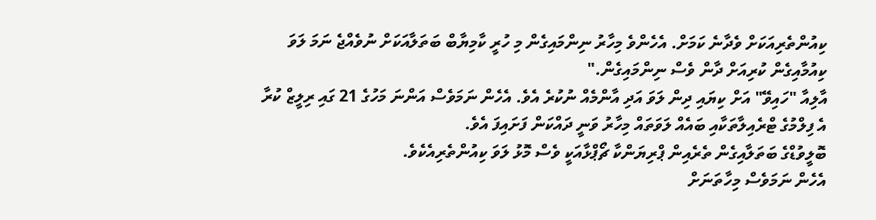ކިއުންތެރިއަކަށް ވެދާނެ ކަމަށް. އެހެންވެ މިހާރު ނިންމައިގެން މި ހުރީ ކާމިޔާބް ބަތަލާއަކަށް ނުވެއްޖެ ނަމަ ލަވަ ކިއުމާއިގެން ކުރިއަށް ދާން ވެސް ނިންމައިގެން."
އާލިއާ "ހައިވޭ" އަށް ކިޔައި ދިން ލަވަ އަދި އާންމެއް ނުކުރެ އެވެ. އެހެން ނަމަވެސް އަންނަ މަހުގެ 21 ގައި ރިލީޒް ކުރާ އެ ފިލްމުގެ ޓްރެއިލާތަކާއި ބައެއް ލަވަތައް މިހާރު ވަނީ ދައްކަން ފަށައިފަ އެވެ.
ބޮލީވުޑްގެ ބަތަލާއިގެން ތެރެއިން ޕްރިޔަންކާ ޗޯޕްޅާއަކީ ވެސް މޮޅު ލަވަ ކިއުންތެރިއެކެވެ.
އެހެން ނަމަވެސް މިހާތަނަށް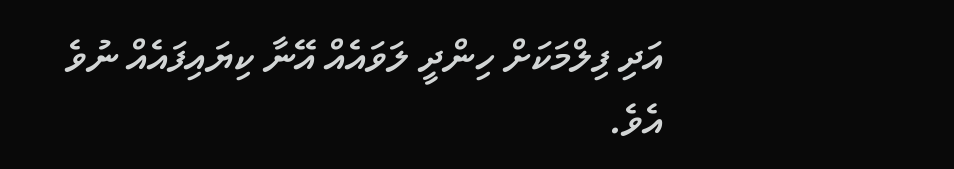އަދި ފިލްމަކަށް ހިންދީ ލަވައެއް އޭނާ ކިޔައިފައެއް ނުވެ އެވެ.